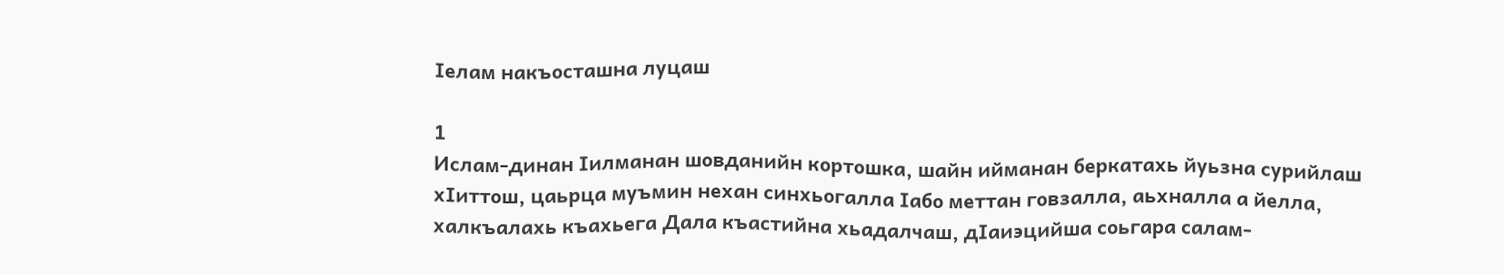Iелам накъосташна луцаш

1
Ислам-динан Iилманан шовданийн кортошка, шайн ийманан беркатахь йуьзна сурийлаш хIиттош, цаьрца муъмин нехан синхьогалла Iабо меттан говзалла, аьхналла а йелла, халкъалахь къахьега Дала къастийна хьадалчаш, дIаиэцийша соьгара салам-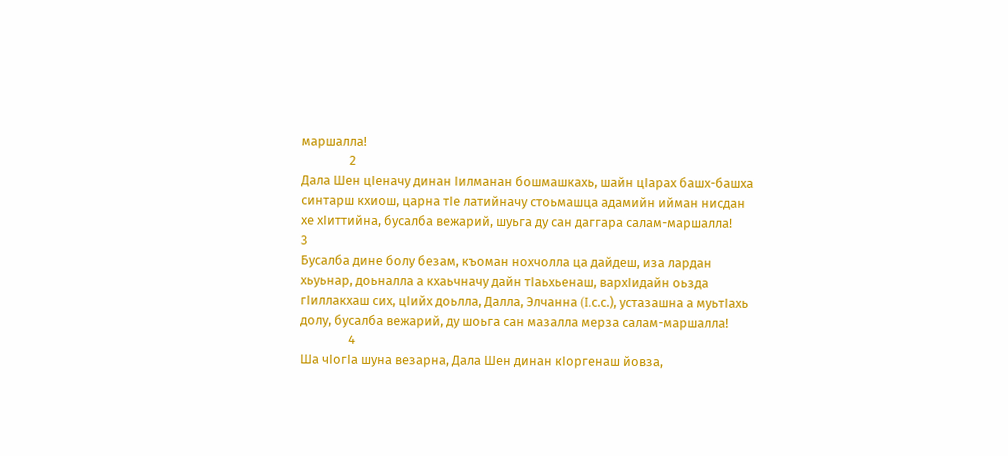маршалла!
                2
Дала Шен цIеначу динан Iилманан бошмашкахь, шайн цIарах башх-башха синтарш кхиош, царна тIе латийначу стоьмашца адамийн ийман нисдан хе хIиттийна, бусалба вежарий, шуьга ду сан даггара салам-маршалла!
3
Бусалба дине болу безам, къоман нохчолла ца дайдеш, иза лардан хьуьнар, доьналла а кхаьчначу дайн тIаьхьенаш, вархIидайн оьзда гIиллакхаш сих, цIийх доьлла, Далла, Элчанна (I.с.с.), устазашна а муьтIахь долу, бусалба вежарий, ду шоьга сан мазалла мерза салам-маршалла!
                4
Ша чIогIа шуна везарна, Дала Шен динан кIоргенаш йовза,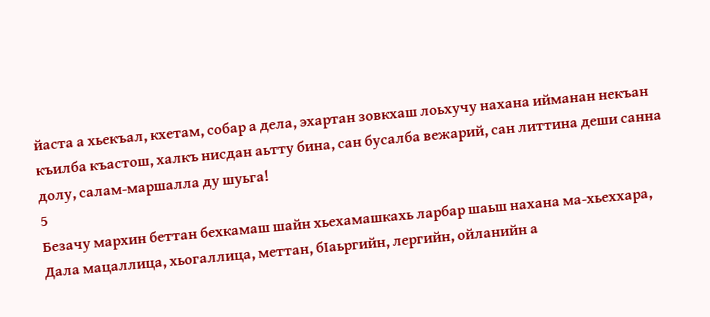йаста а хьекъал, кхетам, собар а дела, эхартан зовкхаш лоьхучу нахана ийманан некъан къилба къастош, халкъ нисдан аьтту бина, сан бусалба вежарий, сан литтина деши санна долу, салам-маршалла ду шуьга!
5
Безачу мархин беттан бехкамаш шайн хьехамашкахь ларбар шаьш нахана ма-хьеххара, Дала мацаллица, хьогаллица, меттан, бIаьргийн, лергийн, ойланийн а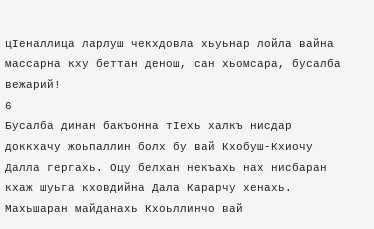цIеналлица ларлуш чекхдовла хьуьнар лойла вайна массарна кху беттан денош, сан хьомсара, бусалба вежарий!
6
Бусалба динан бакъонна тIехь халкъ нисдар доккхачу жоьпаллин болх бу вай Кхобуш-Кхиочу Далла гергахь. Оцу белхан некъахь нах нисбаран кхаж шуьга кховдийна Дала Карарчу хенахь.
Махьшаран майданахь Кхоьллинчо вай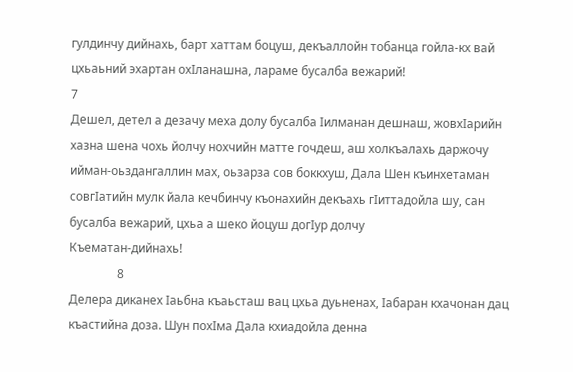гулдинчу дийнахь, барт хаттам боцуш, декъаллойн тобанца гойла-кх вай цхьаьний эхартан охIланашна, лараме бусалба вежарий!
7
Дешел, детел а дезачу меха долу бусалба Iилманан дешнаш, жовхIарийн хазна шена чохь йолчу нохчийн матте гочдеш, аш холкъалахь даржочу ийман-оьздангаллин мах, оьзарза сов боккхуш, Дала Шен къинхетаман совгIатийн мулк йала кечбинчу къонахийн декъахь гIиттадойла шу, сан бусалба вежарий, цхьа а шеко йоцуш догIур долчу
Къематан-дийнахь!
                8
Делера диканех Iаьбна къаьсташ вац цхьа дуьненах, Iабаран кхачонан дац къастийна доза. Шун похIма Дала кхиадойла денна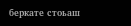беркате стоьаш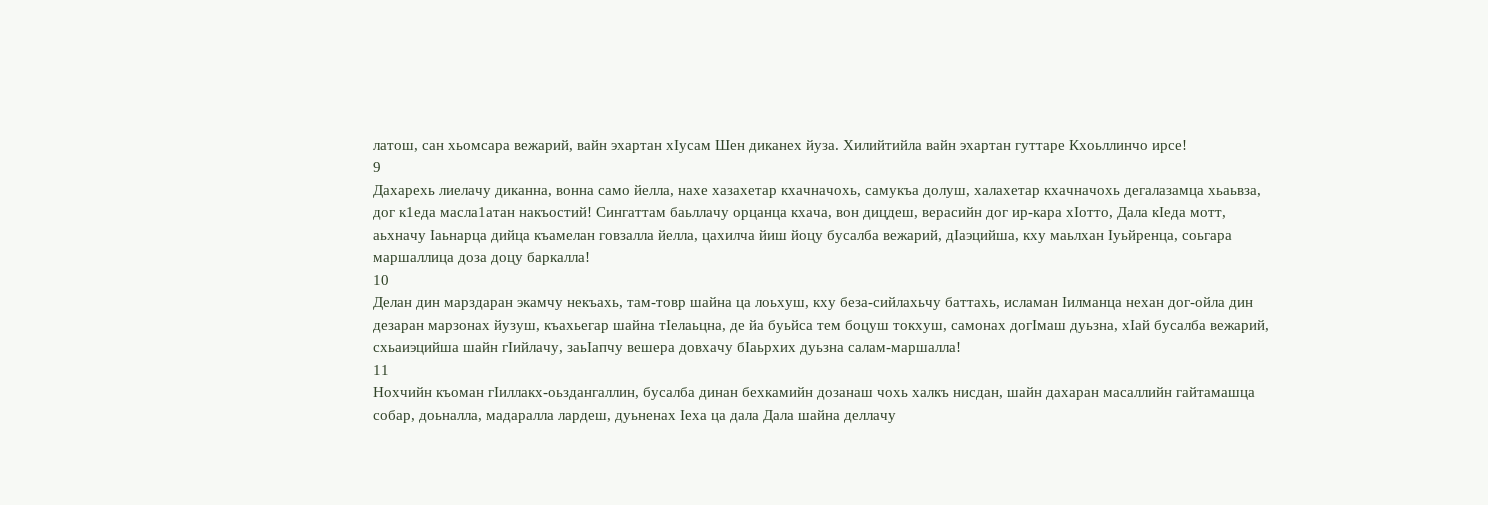латош, сан хьомсара вежарий, вайн эхартан хIусам Шен диканех йуза. Хилийтийла вайн эхартан гуттаре Кхоьллинчо ирсе!
9
Дахарехь лиелачу диканна, вонна само йелла, нахе хазахетар кхачначохь, самукъа долуш, халахетар кхачначохь дегалазамца хьаьвза, дог к1еда масла1атан накъостий! Сингаттам баьллачу орцанца кхача, вон дицдеш, верасийн дог ир-кара хIотто, Дала кIеда мотт, аьхначу Iаьнарца дийца къамелан говзалла йелла, цахилча йиш йоцу бусалба вежарий, дIаэцийша, кху маьлхан Iуьйренца, соьгара маршаллица доза доцу баркалла!
10
Делан дин марздаран экамчу некъахь, там-товр шайна ца лоьхуш, кху беза-сийлахьчу баттахь, исламан Iилманца нехан дог-ойла дин дезаран марзонах йузуш, къахьегар шайна тIелаьцна, де йа буьйса тем боцуш токхуш, самонах догIмаш дуьзна, хIай бусалба вежарий, схьаиэцийша шайн гIийлачу, заьIапчу вешера довхачу бIаьрхих дуьзна салам-маршалла!
11
Нохчийн къоман гIиллакх-оьздангаллин, бусалба динан бехкамийн дозанаш чохь халкъ нисдан, шайн дахаран масаллийн гайтамашца собар, доьналла, мадаралла лардеш, дуьненах Iеха ца дала Дала шайна деллачу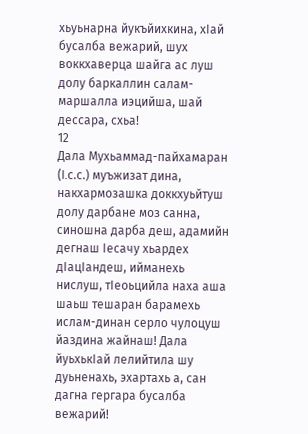хьуьнарна йукъйихкина, хIай бусалба вежарий, шух воккхаверца шайга ас луш долу баркаллин салам-маршалла иэцийша, шай дессара, схьа!
12
Дала Мухьаммад-пайхамаран (I.с.с.) муъжизат дина, накхармозашка доккхуьйтуш долу дарбане моз санна, синошна дарба деш, адамийн дегнаш Iесачу хьардех дIацIандеш, ийманехь нислуш, тIеоьцийла наха аша шаьш тешаран барамехь ислам-динан серло чулоцуш йаздина жайнаш! Дала йуьхькIай лелийтила шу дуьненахь, эхартахь а, сан дагна гергара бусалба вежарий!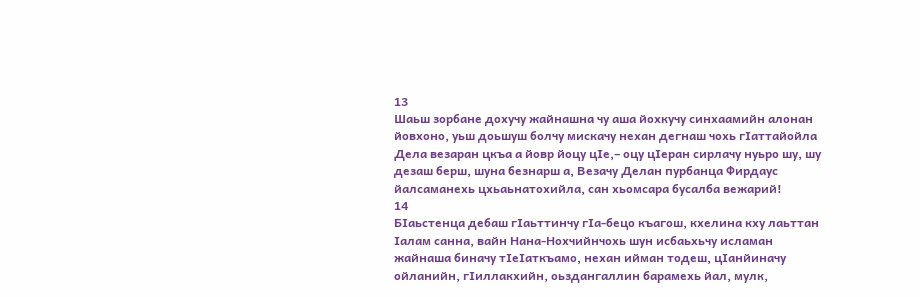13
Шаьш зорбане дохучу жайнашна чу аша йохкучу синхаамийн алонан йовхоно, уьш доьшуш болчу мискачу нехан дегнаш чохь гIаттайойла Дела везаран цкъа а йовр йоцу цIе,– оцу цIеран сирлачу нуьро шу, шу дезаш берш, шуна безнарш а, Везачу Делан пурбанца Фирдаус йалсаманехь цхьаьнатохийла, сан хьомсара бусалба вежарий!
14
БIаьстенца дебаш гIаьттинчу гIа-бецо къагош, кхелина кху лаьттан Iалам санна, вайн Нана-Нохчийнчохь шун исбаьхьчу исламан жайнаша биначу тIеIаткъамо, нехан ийман тодеш, цIанйиначу ойланийн, гIиллакхийн, оьздангаллин барамехь йал, мулк,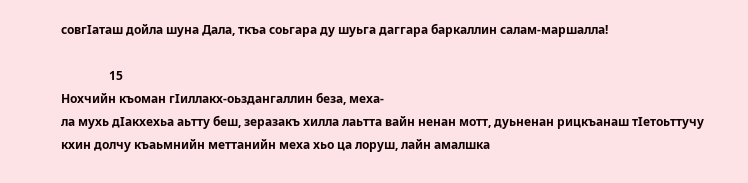совгIаташ дойла шуна Дала, ткъа соьгара ду шуьга даггара баркаллин салам-маршалла!

                15
Нохчийн къоман гIиллакх-оьздангаллин беза, меха-
ла мухь дIакхехьа аьтту беш, зеразакъ хилла лаьтта вайн ненан мотт, дуьненан рицкъанаш тIетоьттучу кхин долчу къаьмнийн меттанийн меха хьо ца лоруш, лайн амалшка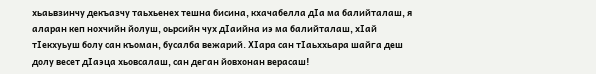хьаьвзинчу декъазчу таьхьенех тешна бисина, кхачабелла дIа ма балийталаш, я аларан кеп нохчийн йолуш, оьрсийн чух дIаийна иэ ма балийталаш, хIай тIекхуьуш болу сан къоман, бусалба вежарий. ХIара сан тIаьххьара шайга деш долу весет дIаэца хьовсалаш, сан деган йовхонан верасаш!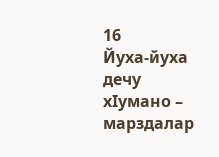16
Йуха-йуха дечу хIумано – марздалар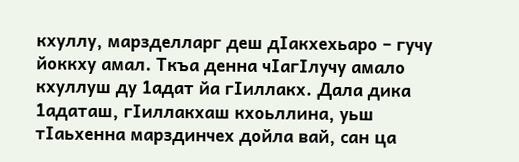кхуллу, марзделларг деш дIакхехьаро – гучу йоккху амал. Ткъа денна чIагIлучу амало кхуллуш ду 1адат йа гIиллакх. Дала дика 1адаташ, гIиллакхаш кхоьллина, уьш тIаьхенна марздинчех дойла вай, сан ца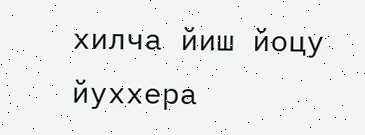хилча йиш йоцу йуххера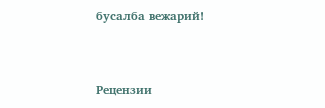бусалба вежарий!


Рецензии